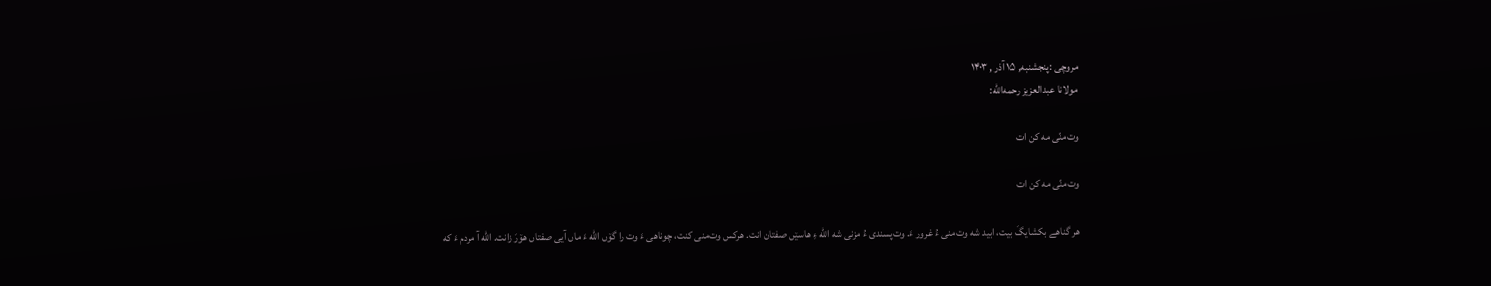مروچی :پنجشنبه, ۱۵ آذر , ۱۴۰۳
مولانا عبدالعزیز رحمه‌الله:

وت‌منّی مه کن ات

وت‌منّی مه کن ات

هر گناهے بکشایگَ بیت، ابید شه وت‌منی ءُ غرور ءَ. وت‌پسندی ءُ مزنی شه الله ءِ هاسێں صفتان انت. هرکس وت‌منی کنت، چوناهی ءَ وت را گۆں الله ءَ ماں آیی صفتاں هۆرَ زانت. الله آ مردم ءَ که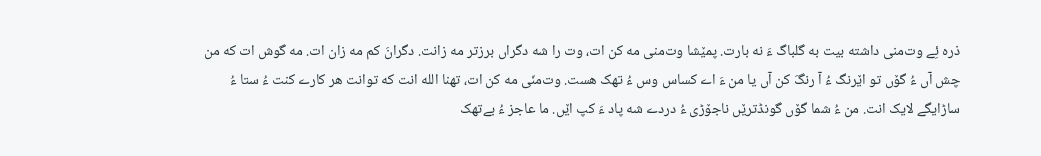ذره ئِے وت‌منی داشته بیت به گلباگ ءَ نه بارت. پمێشا وت‌منی مه کن ات، وت را شه دگراں برزتر مه زانت. دگرانَ کم مه زان ات. مه گوش ات که من چش آں ءُ گۆں تو اێرنگ ءُ آ رنگَ کن آں یا من ءَ اے کساس وس ءُ تهک هست. وت‌منّی مه کن ات، تهنا الله انت که توانت هر کارے کنت ءُ ستا ءُ ساڑایگے لایک انت. من ءُ شما گۆں گونڈترێں ناجۆڑی ءُ دردے شه پاد ءَ کپ اێں. ما عاجز ءُ بےتهک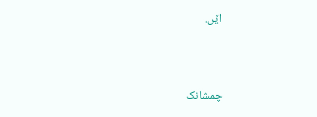اێں.


چمشانک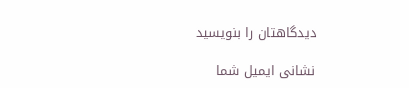دیدگاهتان را بنویسید

نشانی ایمیل شما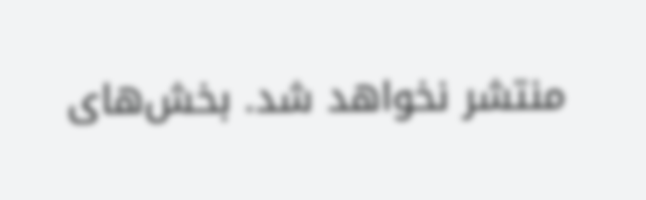منتشر نخواهد شد. بخش‌های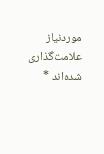موردنیاز علامت‌گذاری شده‌اند *